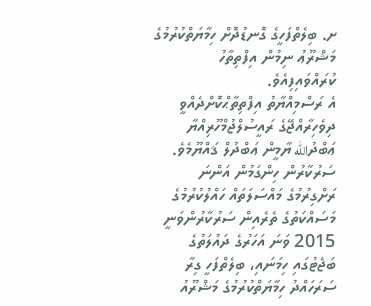ށ. ބިލެތްފަހީގެ ގޮނޑުދޮށް ހިމާޔަތްކުރުމުގެ މަޝްރޫޢު ނިމުން އިފްތިތާހު ކުރައްވައިފިއެވެ.
އެ ރަސްމިއްޔާތު އިފްތިތާޙްކޮށްދެއްވީ ދިވެހިރާއްޖޭގެ ރައީސުލްޖުމްހޫރިއްޔާ ޢަބްދުالله ޔާމީން ޢަބްދުލް ޤައްޔޫމެވެ. ސަރުކާރުން ހިންގަމުން އަންނަ ރަށްގިރުމުގެ މައްސަލަތައް ހައްލުކުރުމުގެ މަސައްކަތުގެ ތެރެއިން ސަރުކާރުންވަނީ 2015 ވަނަ އަހަރުގެ ދައުލަތުގެ ބަޖެޓުގައި ހިމަނައި، ބިލެތްފަހީ ގިރާ ސަރަހައްދު ހިމާޔަތްކުރުމުގެ މަޝްރޫއު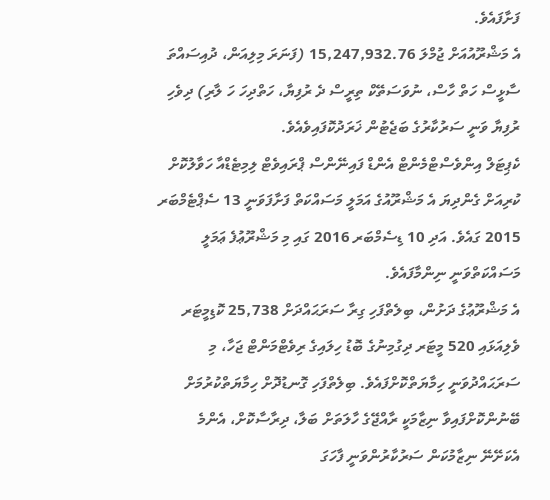ފަށާފައެވެ.
އެ މަޝްރޫއުއަށް ޖުމްލަ 15,247,932.76 (ފަނަރަ މިލިއަން، ދުއިސައްތަ ސާޅީސް ހަތް ހާސް، ނުވަސަތޭކް ތިރީސް ދެ ރުފިޔާ، ހަތްދިހަ ހަ ލާރި) ދިވެހި ރުފިޔާ ވަނީ ސަރުކާރުގެ ބަޖެޓުން ޚަރަދުކޮފައިވެއެވެ.
ކެޕިޓަލް އިންވެސްޓްމެންޓް އެންޑް ފައިނޭންސް ޕްރައިވެޓް ލިމިޓެޑްއާ ހަވާލުކޮށް ކުރިއަށް ގެންދިޔަ އެ މަޝްރޫއުގެ އަމަލީ މަސައްކަތް ފަށާފަވަނީ 13 ސެޕްޓެމްބަރ 2015 ގައެވެ. އަދި 10 ޑިސެމްބަރ 2016 ގައި މި މަޝްރޫޢުފެ ޢަމަލީ މަސައްކަތްވަނީ ނިންމާފައެވެ.
އެ މަޝްރޫޢުގެ ދަށުން، ބިލެތްފަހި ގިރާ ސަރަޙައްދަށް 25,738 ކޮޑިމީޓަރ ވެލިއަޅައި 520 މީޓަރ ދިގުމިނުގެ ބޮޑު ހިލައިގެ ރިވެޓްމަންޓް ޖަހާ، މި ސަރަޙައްދުވަނީ ހިމާޔަތްކޮށްފައެވެ. ބިލެތްފަހި ގޮނޑުދޮށް ހިމާޔަތްކުރުމަށް ބޭނުންކޮށްފައިވާ ނިޒާމަކީ ރާއްޖޭގެ ހާލަތަށް ބަލާ، ދިރާސާކޮށް، އެންމެ އެކަށޭނޭ ނިޒާމުކަން ސަރުކާރުންވަނީ ފާހަގަ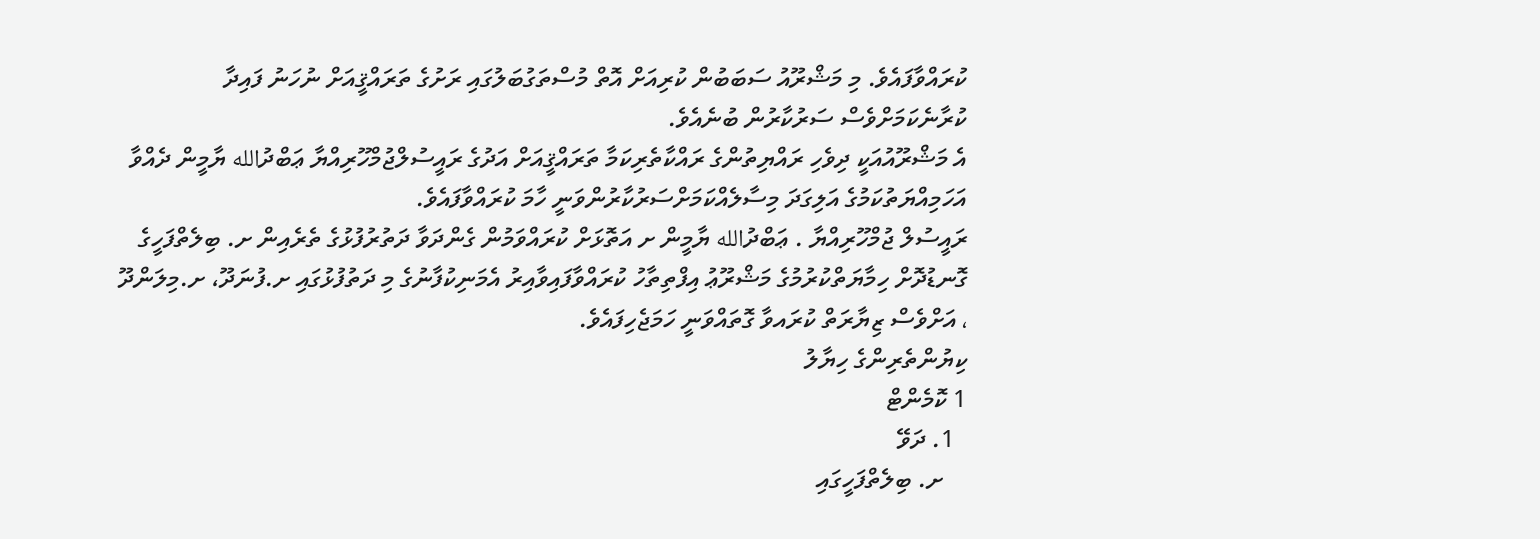ކުރައްވާފައެވެ. މި މަޝްރޫއު ސަބަބުން ކުރިއަށް އޮތް މުސްތަގުބަލުގައި ރަށުގެ ތަރައްޤީއަށް ނުހަނު ފައިދާ ކުރާނެކަމަށްވެސް ސަރުކާރުން ބުނެއެވެ.
އެ މަޝްރޫއުއަކީ ދިވެހި ރައްޔިތުންގެ ރައްކާތެރިކަމާ ތަރައްޤީއަށް އަދުގެ ރައީސުލްޖުމްހޫރިއްޔާ ޢަބްދުالله ޔާމީން ދެއްވާ އަހަމިއްޔަތުކަމުގެ އަލިގަދަ މިސާލެއްކަމަށްސަރުކާރުންވަނީ ހާމަ ކުރައްވާފައެވެ.
ރައީސުލް ޖުމްހޫރިއްޔާ . ޢަބްދުالله ޔާމީން ށ އަތޮޅަށް ކުރައްވަމުން ގެންދަވާ ދަތުރުފުޅުގެ ތެރެއިން ށ. ބިލެތްފަހީގެ ގޮނޑުދޮށް ހިމާޔަތްކުރުމުގެ މަޝްރޫޢު އިފްތިތާހު ކުރައްވާފައިވާއިރު އެމަނިކުފާނުގެ މި ދަތުފުޅުގައި ށ.ފުނަދޫ، ށ.މިލަންދޫ ، އަށްވެސް ޒިޔާރަތް ކުރައވާ ގޮތައްވަނީ ހަމަޖެހިފައެވެ.
ކިޔުންތެރިންގެ ހިޔާލު
1 ކޮމެންޓް
  1. ދަވޭ
    ށ. ބިލެތްފަހީގައި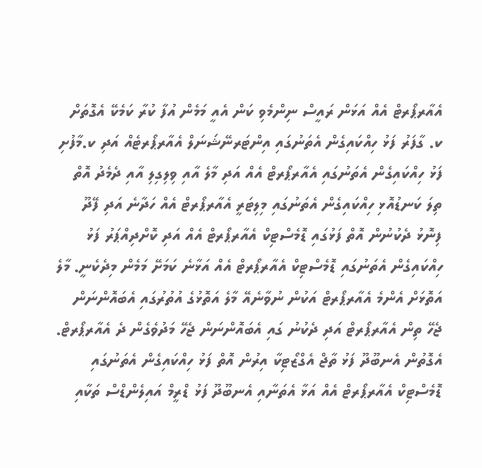އެއާރޕޯރޓް އެއް އަޅަން ރައީސް ނިންމެވި ކަން އެއީ މަމެން އުފާ ކުރާ ކަމެކޭ އެގޮތަށް ކ. ގާފަރު ފަޅު ހިއްކައިގެން އެތަނުގައި އިންޓަރނޭޝަނަލް އެއާރޕޯރޓެއް އަދި ކ.މާފުށި ފަޅު ހިއްކައިގެން އެތަނުގައި އެއާރޕޯރޓް އެއް އަދި މާލެ އާއި ވިލިގިލި އާއި ދެމެދު އޮތް ތިލަ ކަނޑުއޮޅި ހިއްކައިގެން އެތަނުގައި މިލިޓަރީ އެއާރޕޯރޓް އެއް ހަދާނެ އަދި ފޭދޫ ފިނޮޅު ދެކުނުން އޮތް ފަޅުގައި ޑޮމެސްޓިކް އެއާރޕޯރޓް އެއް އަދި ކޮށްދިއްޕަރު ފަޅު ހިއްކައިގެން އެތަނުގައި ޑޮމެސްޓިކް އެއާރޕޯރޓް އެއް އަޅާނެ ކަމަށޭ މަމެން މިދެކެނީ. މާލެ އަތޮޅަށް އެންމެ އެއާރޕޯރޓް އަކުން ނުވާނެއޭ މާލެ އަތޮޅުގެ އުތުރުގައި އެބައޮންނަން ޖެހޭ ތިން އެއާރޕޯރޓް އަދި ދެކުނު ގައި އެބައޮންނަން ޖެހޭ މަދުވެގެން ދެ އެއާރޕޯރޓް. އެގޮތުން އެނބޫދޫ ފަޅު ތާޖް އެގްޒޯޓިކާ އިރުން އޮތް ފަޅު ހިއްކައިގެން އެތަނުގައި ޑޮމެސްޓިކް އެއާރޕޯރޓް އެއް އަޅާ އެތަނާއި އެނބޫދޫ ފަޅު ޑްރީމް އައިލެންޑްސް ތަކާއި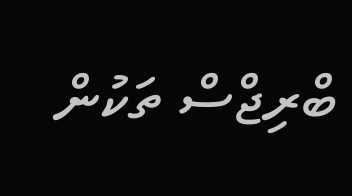ބްރިޖްސް ތަކުން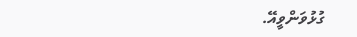ގުޅުވަންވީއޭ.